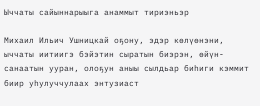Ыччаты сайыннарыыга анаммыт тириэньэр

Михаил Ильич Ушницкай оҕону, эдэр көлүөнэни, ыччаты иитиигэ бэйэтин сыратын биэрэн, өйүн-санаатын ууран, олоҕун аныы сылдьар биһиги кэммит биир уһулуччулаах энтузиаст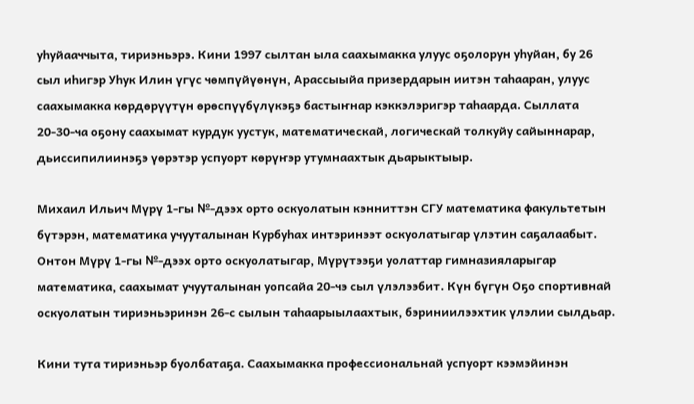уһуйааччыта, тириэньэрэ. Кини 1997 сылтан ыла саахымакка улуус оҕолорун уһуйан, бу 26 сыл иһигэр Уһук Илин үгүс чөмпүйүөнүн, Арассыыйа призердарын иитэн таһааран, улуус саахымакка көрдөрүүтүн өрөспүүбүлүкэҕэ бастыҥнар кэккэлэригэр таһаарда. Сыллата 20-30-ча оҕону саахымат курдук уустук, математическай, логическай толкуйу сайыннарар, дьиссипилиинэҕэ үөрэтэр успуорт көрүҥэр утумнаахтык дьарыктыыр.

Михаил Ильич Мүрү 1-гы №-дээх орто оскуолатын кэнниттэн СГУ математика факультетын бүтэрэн, математика учууталынан Курбуһах интэринээт оскуолатыгар үлэтин саҕалаабыт. Онтон Мүрү 1-гы №-дээх орто оскуолатыгар, Мүрүтээҕи уолаттар гимназияларыгар математика, саахымат учууталынан уопсайа 20-чэ сыл үлэлээбит. Күн бүгүн Оҕо спортивнай оскуолатын тириэньэринэн 26-с сылын таһаарыылаахтык, бэриниилээхтик үлэлии сылдьар.

Кини тута тириэньэр буолбатаҕа. Саахымакка профессиональнай успуорт кээмэйинэн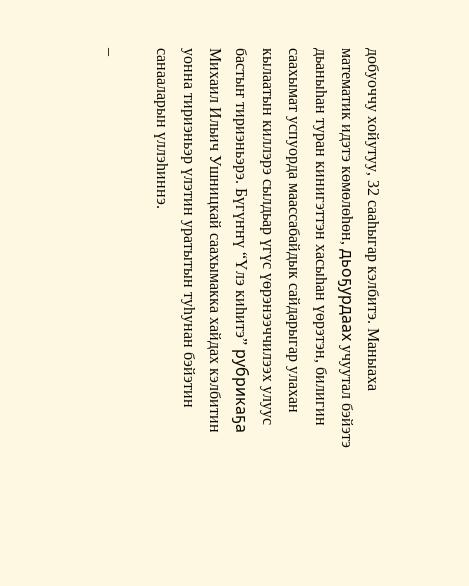добуоччу хойутуу, 32 сааһыгар кэлбитэ. Маныаха математик идэтэ көмөлөһөн, дьоҕурдаах учуутал бэйэтэ дьаныһан туран кинигэттэн хасыһан үөрэтэн, билигин саахымат успуорда маассабайдык сайдарыгар улахан кылаатын киллэрэ сылдьар үгүс үөрэнээччилээх улуус бастыҥ тириэньэрэ. Бүгүҥҥү “Үлэ киһитэ” рубрикаҕа Михаил Ильич Ушницкай саахымакка хайдах кэлбитин уонна тириэньэр үлэтин уратытын туһунан бэйэтин санааларын үллэһиннэ.

–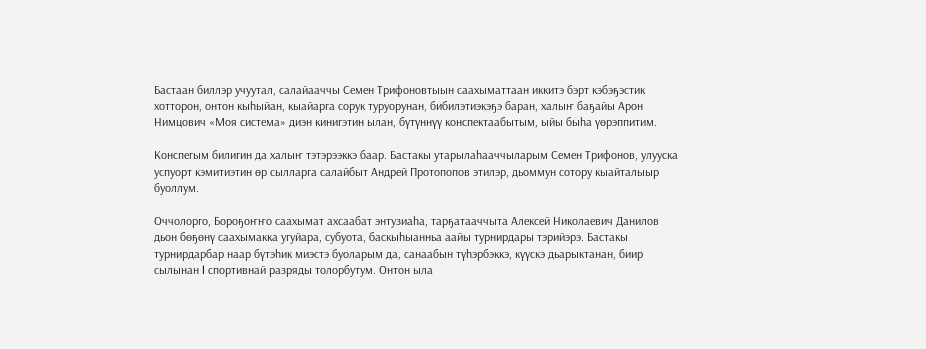Бастаан биллэр учуутал, салайааччы Семен Трифоновтыын саахыматтаан иккитэ бэрт кэбэҕэстик хотторон, онтон кыһыйан, кыайарга сорук туруорунан, бибилэтиэкэҕэ баран, халыҥ баҕайы Арон Нимцович «Моя система» диэн кинигэтин ылан, бүтүннүү конспектаабытым, ыйы быһа үөрэппитим.

Конспегым билигин да халыҥ тэтэрээккэ баар. Бастакы утарылаһааччыларым Семен Трифонов, улууска успуорт кэмитиэтин өр сылларга салайбыт Андрей Протопопов этилэр, дьоммун сотору кыайталыыр буоллум.

Оччолорго, Бороҕоҥҥо саахымат ахсаабат энтузиаһа, тарҕатааччыта Алексей Николаевич Данилов дьон бөҕөнү саахымакка угуйара, субуота, баскыһыанньа аайы турнирдары тэрийэрэ. Бастакы турнирдарбар наар бүтэһик миэстэ буоларым да, санаабын түһэрбэккэ, күүскэ дьарыктанан, биир сылынан I спортивнай разряды толорбутум. Онтон ыла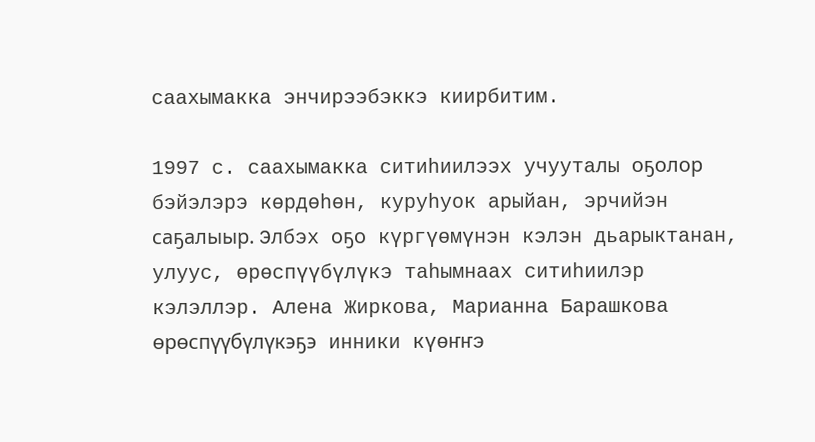саахымакка энчирээбэккэ киирбитим.

1997 с. саахымакка ситиһиилээх учууталы оҕолор бэйэлэрэ көрдөһөн, куруһуок арыйан, эрчийэн саҕалыыр. Элбэх оҕо күргүөмүнэн кэлэн дьарыктанан, улуус, өрөспүүбүлүкэ таһымнаах ситиһиилэр кэлэллэр. Алена Жиркова, Марианна Барашкова өрөспүүбүлүкэҕэ инники күөҥҥэ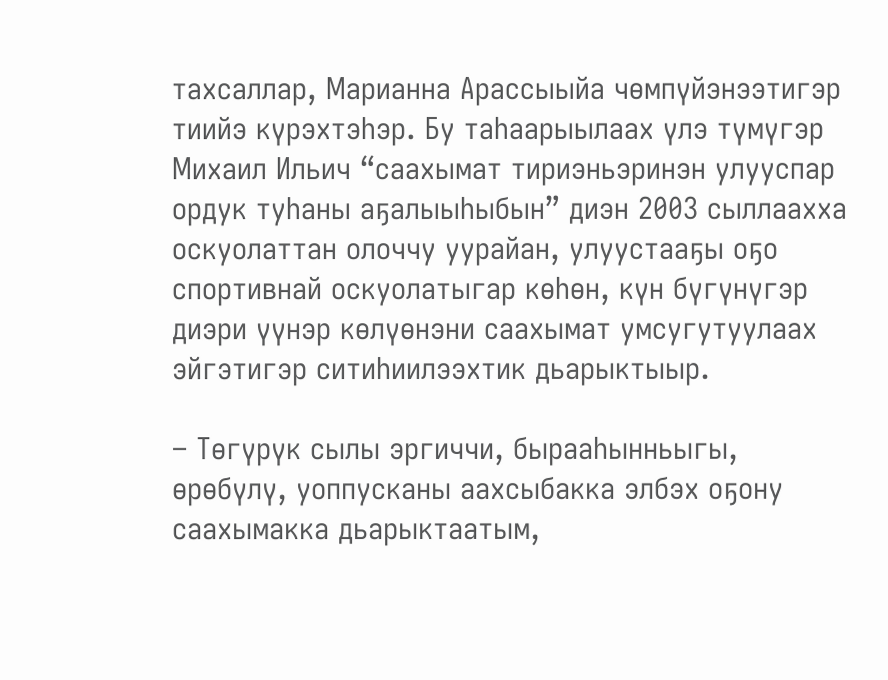тахсаллар, Марианна Арассыыйа чөмпүйэнээтигэр тиийэ күрэхтэһэр. Бу таһаарыылаах үлэ түмүгэр Михаил Ильич “саахымат тириэньэринэн улууспар ордук туһаны аҕалыыһыбын” диэн 2003 сыллаахха оскуолаттан олоччу уурайан, улуустааҕы оҕо спортивнай оскуолатыгар көһөн, күн бүгүнүгэр диэри үүнэр көлүөнэни саахымат умсугутуулаах эйгэтигэр ситиһиилээхтик дьарыктыыр.

– Төгүрүк сылы эргиччи, бырааһынньыгы, өрөбүлү, уоппусканы аахсыбакка элбэх оҕону саахымакка дьарыктаатым,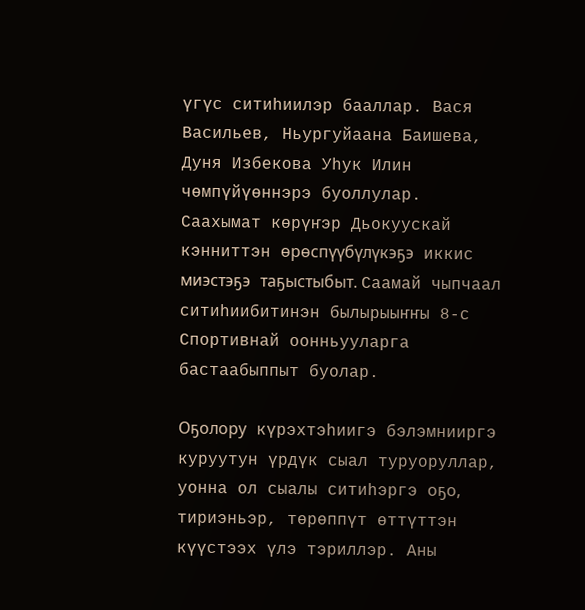үгүс ситиһиилэр бааллар. Вася Васильев, Ньургуйаана Баишева, Дуня Избекова Уһук Илин чөмпүйүөннэрэ буоллулар. Саахымат көрүҥэр Дьокуускай кэнниттэн өрөспүүбүлүкэҕэ иккис миэстэҕэ таҕыстыбыт. Саамай чыпчаал ситиһиибитинэн былырыыҥҥы 8-с Спортивнай оонньууларга бастаабыппыт буолар.

Оҕолору күрэхтэһиигэ бэлэмнииргэ куруутун үрдүк сыал туруоруллар, уонна ол сыалы ситиһэргэ оҕо, тириэньэр, төрөппүт өттүттэн күүстээх үлэ тэриллэр. Аны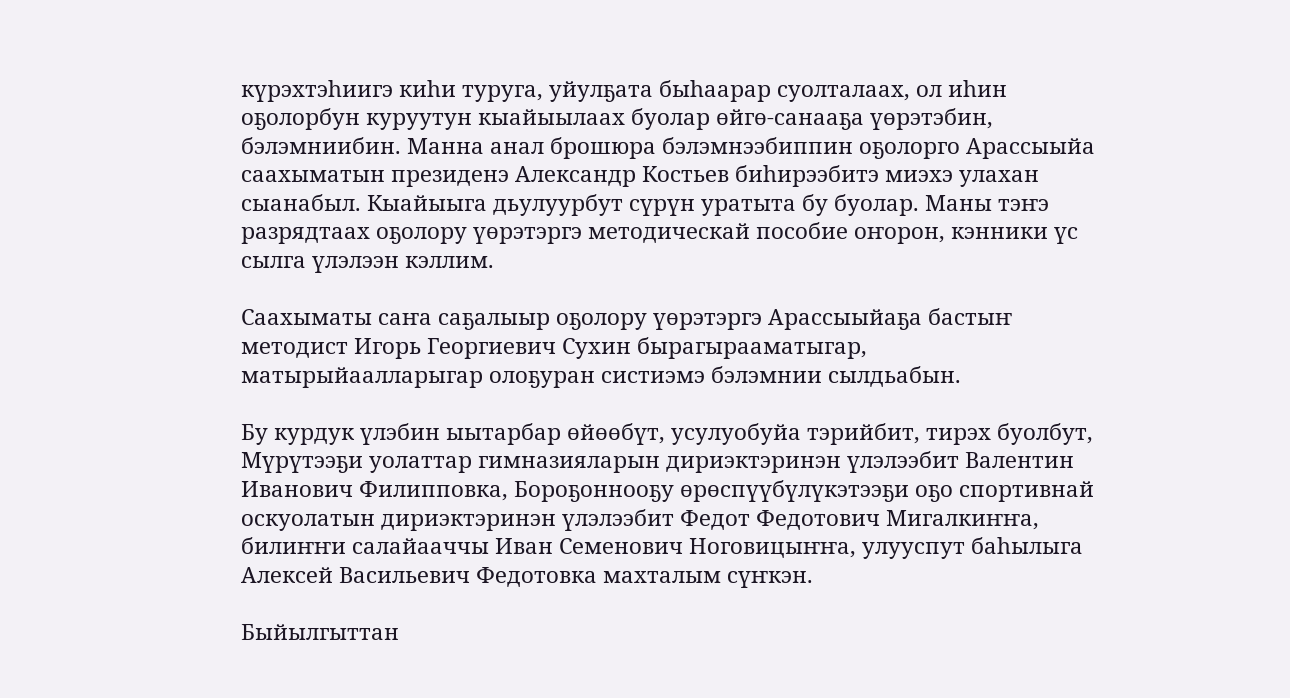күрэхтэһиигэ киһи туруга, уйулҕата быһаарар суолталаах, ол иһин оҕолорбун куруутун кыайыылаах буолар өйгө-санааҕа үөрэтэбин, бэлэмниибин. Манна анал брошюра бэлэмнээбиппин оҕолорго Арассыыйа саахыматын президенэ Александр Костьев биһирээбитэ миэхэ улахан сыанабыл. Кыайыыга дьулуурбут сүрүн уратыта бу буолар. Маны тэҥэ разрядтаах оҕолору үөрэтэргэ методическай пособие оҥорон, кэнники үс сылга үлэлээн кэллим.

Саахыматы саҥа саҕалыыр оҕолору үөрэтэргэ Арассыыйаҕа бастыҥ методист Игорь Георгиевич Сухин бырагырааматыгар, матырыйаалларыгар олоҕуран систиэмэ бэлэмнии сылдьабын.

Бу курдук үлэбин ыытарбар өйөөбүт, усулуобуйа тэрийбит, тирэх буолбут, Мүрүтээҕи уолаттар гимназияларын дириэктэринэн үлэлээбит Валентин Иванович Филипповка, Бороҕоннооҕу өрөспүүбүлүкэтээҕи оҕо спортивнай оскуолатын дириэктэринэн үлэлээбит Федот Федотович Мигалкиҥҥа, билиҥҥи салайааччы Иван Семенович Ноговицыҥҥа, улууспут баһылыга Алексей Васильевич Федотовка махталым сүҥкэн.

Быйылгыттан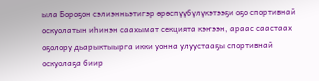ыла Бороҕон сэлиэнньэтигэр өрөспүүбүлүкэтээҕи оҕо спортивнай оскуолатын иһинэн саахымат секцията кэҥээн, араас саастаах оҕолору дьарыктыырга икки уонна улуустааҕы спортивнай оскуолаҕа биир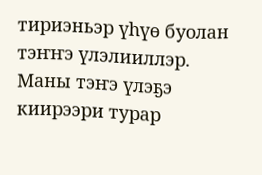тириэньэр үһүө буолан тэҥҥэ үлэлииллэр. Маны тэҥэ үлэҕэ киирээри турар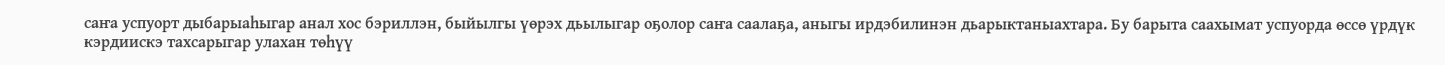саҥа успуорт дыбарыаһыгар анал хос бэриллэн, быйылгы үөрэх дьылыгар оҕолор саҥа саалаҕа, аныгы ирдэбилинэн дьарыктаныахтара. Бу барыта саахымат успуорда өссө үрдүк кэрдиискэ тахсарыгар улахан төһүү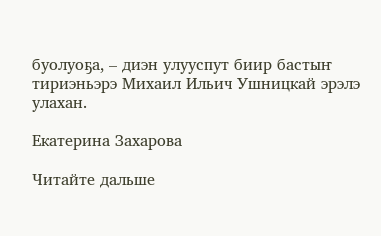буолуоҕа, – диэн улууспут биир бастыҥ тириэньэрэ Михаил Ильич Ушницкай эрэлэ улахан.

Екатерина Захарова

Читайте дальше